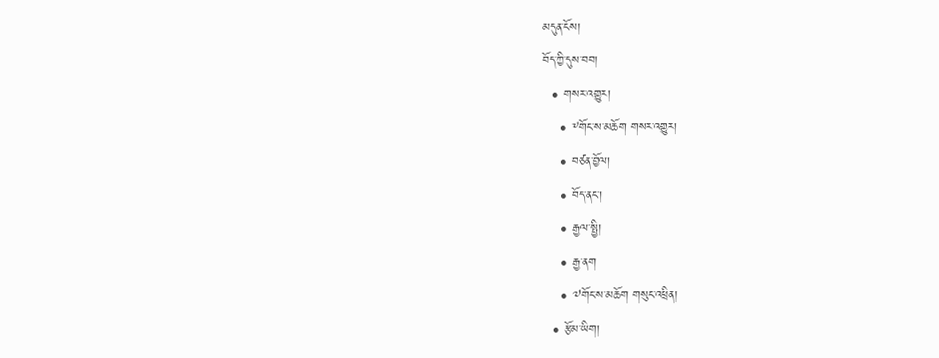མདུན་ངོས།
བོད་ཀྱི་དུས་བབ།
  • གསར་འགྱུར།
    • ༸གོང་ས་མཆོག གསར་འགྱུར།
    • བཙན་བྱོལ།
    • བོད་ནང་།
    • རྒྱལ་སྤྱི།
    • རྒྱ་ནག
    • ༧གོང་ས་མཆོག གསུང་འཕྲིན།
  • རྩོམ་ཡིག།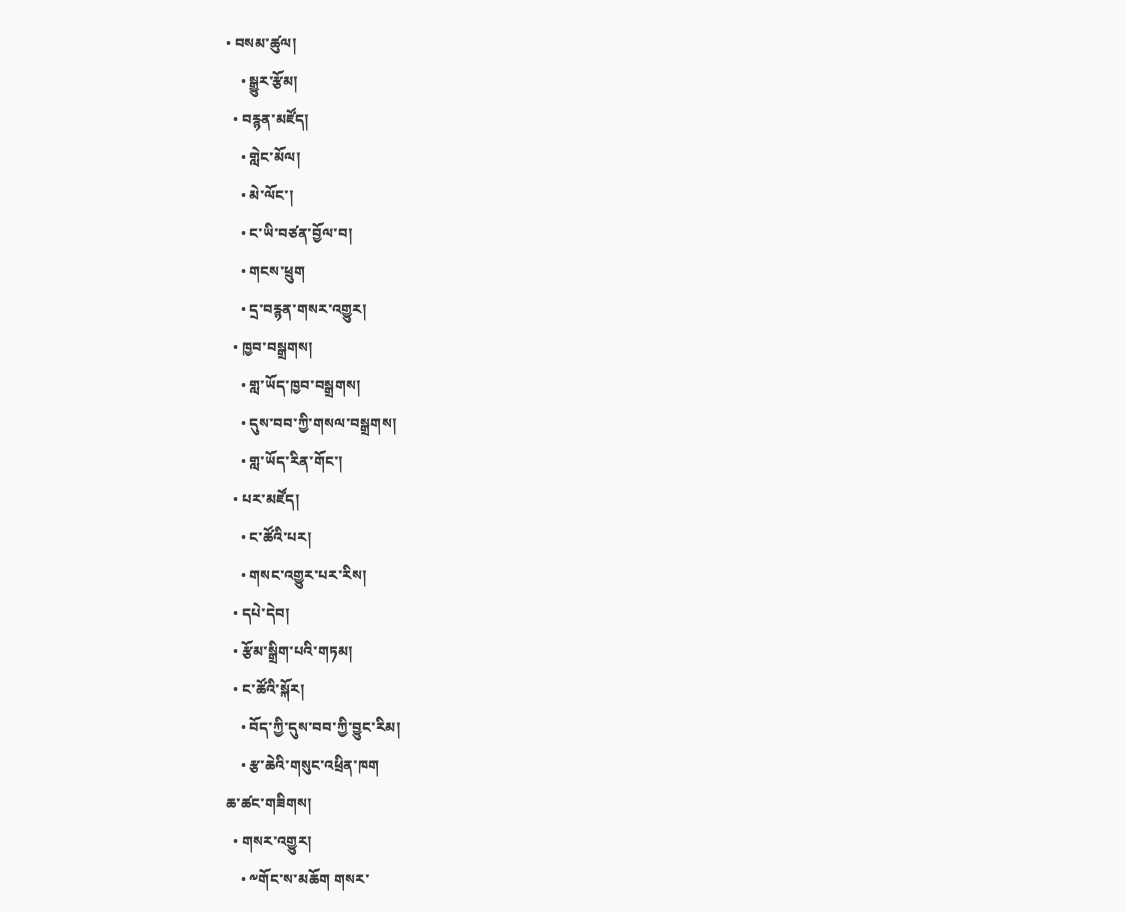• བསམ་ཚུལ།
    • སྒྱུར་རྩོམ།
  • བརྙན་མཛོད།
    • གླེང་མོལ།
    • མེ་ལོང་།
    • ང་ཡི་བཙན་བྱོལ་བ།
    • གངས་ཕྲུག
    • དྲ་བརྙན་གསར་འགྱུར།
  • ཁྱབ་བསྒྲགས།
    • གླ་ཡོད་ཁྱབ་བསྒྲགས།
    • དུས་བབ་ཀྱི་གསལ་བསྒྲགས།
    • གླ་ཡོད་རིན་གོང་།
  • པར་མཛོད།
    • ང་ཚོའི་པར།
    • གསང་འགྱུར་པར་རིས།
  • དཔེ་དེབ།
  • རྩོམ་སྒྲིག་པའི་གཏམ།
  • ང་ཚོའི་སྐོར།
    • བོད་ཀྱི་དུས་བབ་ཀྱི་བྱུང་རིམ།
    • རྩ་ཆེའི་གསུང་འཕྲིན་ཁག
ཆ་ཚང་གཟིགས།
  • གསར་འགྱུར།
    • ༸གོང་ས་མཆོག གསར་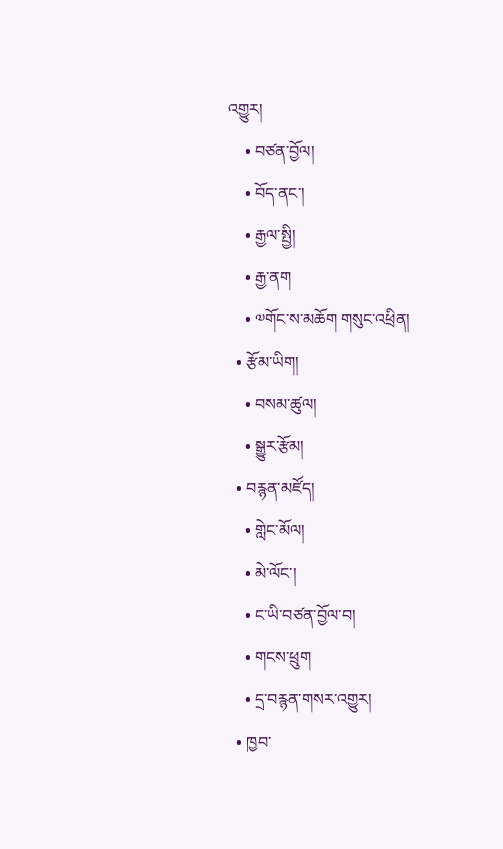འགྱུར།
    • བཙན་བྱོལ།
    • བོད་ནང་།
    • རྒྱལ་སྤྱི།
    • རྒྱ་ནག
    • ༧གོང་ས་མཆོག གསུང་འཕྲིན།
  • རྩོམ་ཡིག།
    • བསམ་ཚུལ།
    • སྒྱུར་རྩོམ།
  • བརྙན་མཛོད།
    • གླེང་མོལ།
    • མེ་ལོང་།
    • ང་ཡི་བཙན་བྱོལ་བ།
    • གངས་ཕྲུག
    • དྲ་བརྙན་གསར་འགྱུར།
  • ཁྱབ་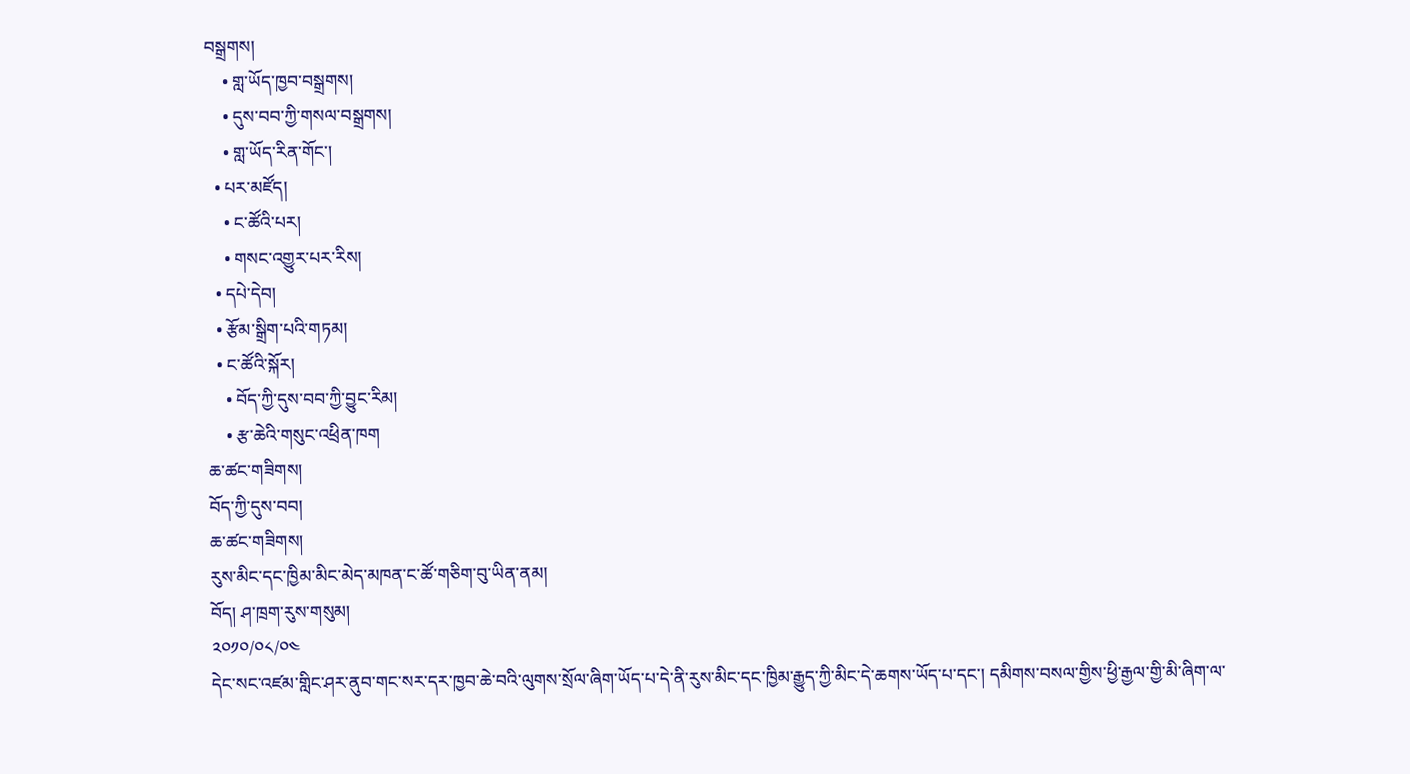བསྒྲགས།
    • གླ་ཡོད་ཁྱབ་བསྒྲགས།
    • དུས་བབ་ཀྱི་གསལ་བསྒྲགས།
    • གླ་ཡོད་རིན་གོང་།
  • པར་མཛོད།
    • ང་ཚོའི་པར།
    • གསང་འགྱུར་པར་རིས།
  • དཔེ་དེབ།
  • རྩོམ་སྒྲིག་པའི་གཏམ།
  • ང་ཚོའི་སྐོར།
    • བོད་ཀྱི་དུས་བབ་ཀྱི་བྱུང་རིམ།
    • རྩ་ཆེའི་གསུང་འཕྲིན་ཁག
ཆ་ཚང་གཟིགས།
བོད་ཀྱི་དུས་བབ།
ཆ་ཚང་གཟིགས།
རུས་མིང་དང་ཁྱིམ་མིང་མེད་མཁན་ང་ཚོ་གཅིག་བུ་ཡིན་ནམ།
བོད། ཤ་ཁྲག་རུས་གསུམ།
༢༠༡༠/༠༨/༠༤
དེང་སང་འཛམ་གླིང་ཤར་ནུབ་གང་སར་དར་ཁྱབ་ཆེ་བའི་ལུགས་སྲོལ་ཞིག་ཡོད་པ་དེ་ནི་རུས་མིང་དང་ཁྱིམ་རྒྱུད་ཀྱི་མིང་དེ་ཆགས་ཡོད་པ་དང་། དམིགས་བསལ་གྱིས་ཕྱི་རྒྱལ་གྱི་མི་ཞིག་ལ་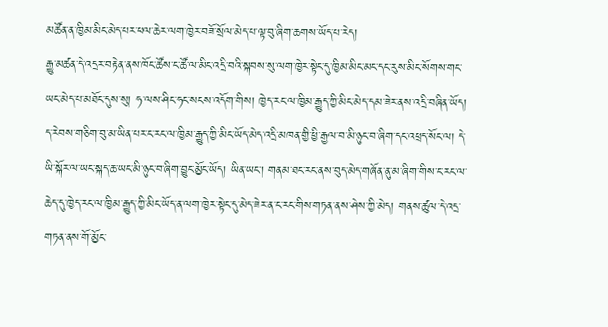མཚོན་ན་ཁྱིམ་མིང་མེད་པར་ཕལ་ཆེར་ལག་ཁྱེར་བཟོ་སྲོལ་མེད་པ་ལྟ་བུ་ཞིག་ཆགས་ཡོད་པ་རེད།
རྒྱུ་མཚན་དེ་འདྲར་བརྟེན་ནས་ཁོང་ཚོས་ང་ཚོ་ལ་མིང་འདྲི་བའི་སྐབས་སུ་ལག་ཁྱེར་སྟེང་དུ་ཁྱིམ་མིང་མང་དང་རུས་མིང་སོགས་གང་ཡང་མེད་པ་མཐོང་དུས་སུ། ཧ་ལས་ཤིང་ཧང་སངས་འདོག་གིས། ཁྱེད་རང་ལ་ཁྱིམ་རྒྱུད་ཀྱི་མིང་མེད་དམ་ཟེར་ནས་འདྲི་བཞིན་ཡོད།
ད་རེབས་གཅིག་བུ་མ་ཡིན་པར་ང་རང་ལ་ཁྱིམ་རྒྱུད་ཀྱི་མིང་ཡོད་མེད་འདྲི་མཁན་གྱི་ཕྱི་རྒྱལ་བ་མི་ཉུང་བ་ཞིག་དང་འཕྲད་སོང་ལ། དེ་ཡི་སྐོར་ལ་ཡང་སྐད་ཆ་ཡང་མི་ཉུང་བ་ཞིག་བྱུང་མྱོང་ཡོད། ཡིན་ཡང་། གནམ་ཐང་རང་ནས་བུད་མེད་གཞོན་ནུ་མ་ཞིག་གིས་ང་རང་ལ་ཆེད་དུ་ཁྱེད་རང་ལ་ཁྱིམ་རྒྱུད་ཀྱི་མིང་ཡོད་ན་ལག་ཁྱེར་སྟེང་དུ་མེད་ཟེར་ན་ང་རང་གིས་གཏན་ནས་ཤེས་ཀྱི་མེད། གནས་ཚུལ་དེ་འདྲ་གཏན་ནས་གོ་མྱོང་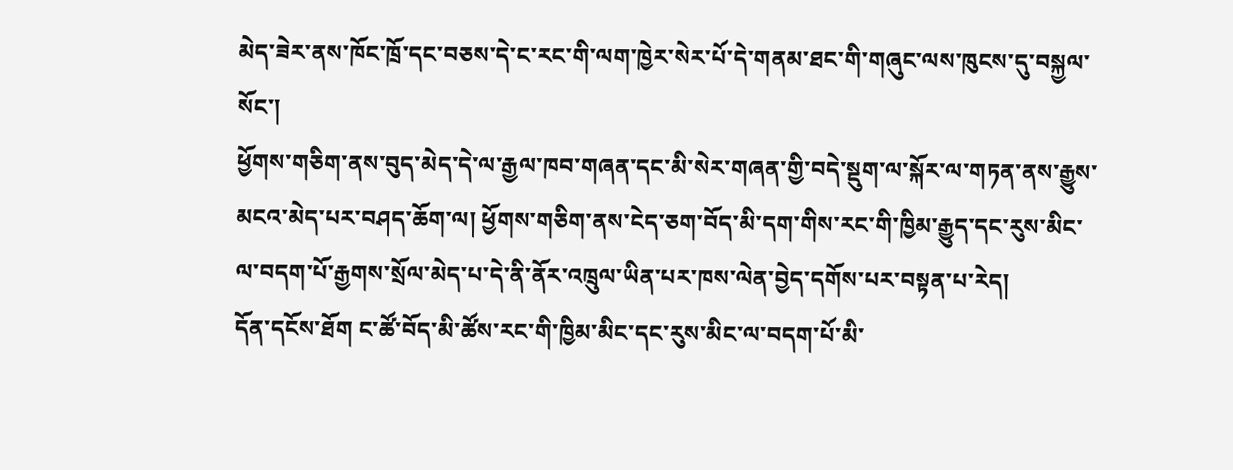མེད་ཟེར་ནས་ཁོང་ཁྲོ་དང་བཅས་དེ་ང་རང་གི་ལག་ཁྱེར་སེར་པོ་དེ་གནམ་ཐང་གི་གཞུང་ལས་ཁུངས་དུ་བསྐྱལ་སོང་།
ཕྱོགས་གཅིག་ནས་བུད་མེད་དེ་ལ་རྒྱལ་ཁབ་གཞན་དང་མི་སེར་གཞན་གྱི་བདེ་སྡུག་ལ་སྐོར་ལ་གཏན་ནས་རྒྱུས་མངའ་མེད་པར་བཤད་ཆོག་ལ། ཕྱོགས་གཅིག་ནས་ངེད་ཅག་བོད་མི་དག་གིས་རང་གི་ཁྱིམ་རྒྱུད་དང་རུས་མིང་ལ་བདག་པོ་རྒྱགས་སྲོལ་མེད་པ་དེ་ནི་ནོར་འཁྲུལ་ཡིན་པར་ཁས་ལེན་བྱེད་དགོས་པར་བསྟན་པ་རེད།
དོན་དངོས་ཐོག ང་ཚོ་བོད་མི་ཚོས་རང་གི་ཁྱིམ་མིང་དང་རུས་མིང་ལ་བདག་པོ་མི་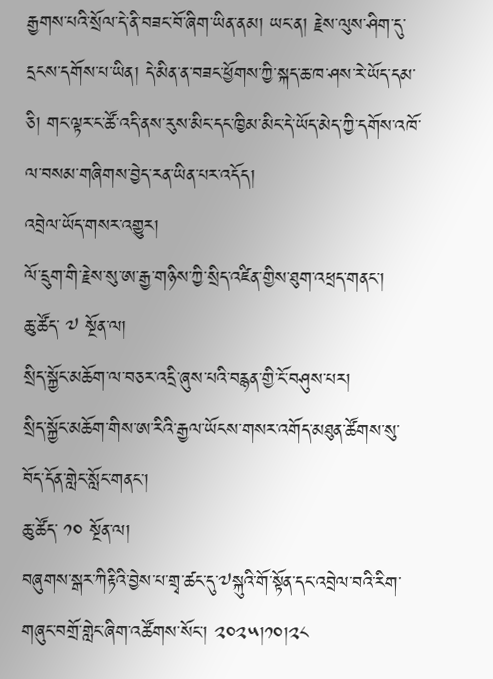རྒྱགས་པའི་སྲོལ་དེ་ནི་བཟང་བོ་ཞིག་ཡིན་ནམ། ཡང་ན། རྗེས་ལུས་ཤིག་དུ་དྲངས་དགོས་པ་ཡིན། དེ་མིན་ན་བཟང་ཕྱོགས་ཀྱི་སྐད་ཆ་ཁ་ཤས་རེ་ཡོད་དམ་ཅི། གང་ལྟར་ང་ཚོ་འདི་ནས་རུས་མིང་དང་ཁྱིམ་མིང་དེ་ཡོད་མེད་ཀྱི་དགོས་འཁོ་ལ་བསམ་གཞིགས་བྱེད་རན་ཡིན་པར་འདོད།
འབྲེལ་ཡོད་གསར་འགྱུར།
ལོ་དྲུག་གི་རྗེས་སུ་ཨ་རྒྱ་གཉིས་ཀྱི་སྲིད་འཛིན་གྱིས་ཐུག་འཕྲད་གནང་།
ཆུ་ཚོད་ ༧ སྔོན་ལ།
སྲིད་སྐྱོང་མཆོག་ལ་བཅར་འདྲི་ཞུས་པའི་བརྙན་གྱི་ངོ་བཤུས་པར།
སྲིད་སྐྱོང་མཆོག་གིས་ཨ་རིའི་རྒྱལ་ཡོངས་གསར་འགོད་མཐུན་ཚོགས་སུ་བོད་དོན་གླེང་སློང་གནང་།
ཆུ་ཚོད་ ༡༠ སྔོན་ལ།
བཞུགས་སྒར་ཀིརྟིའི་བྱེས་པ་གྲྭ་ཚང་དུ་༧སྐུའི་གོ་སྟོན་དང་འབྲེལ་བའི་རིག་གཞུང་བགྲོ་གླེང་ཞིག་འཚོགས་སོང་། ༢༠༢༥།༡༠།༢༨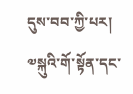དུས་བབ་ཀྱི་པར།
༧སྐུའི་གོ་སྟོན་དང་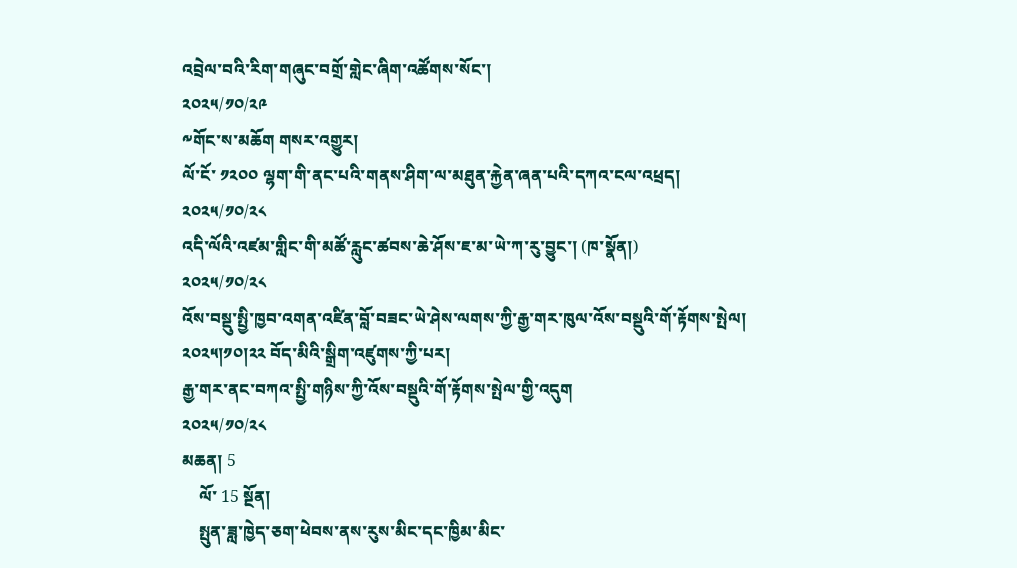འབྲེལ་བའི་རིག་གཞུང་བགྲོ་གླེང་ཞིག་འཚོགས་སོང་།
༢༠༢༥/༡༠/༢༩
༸གོང་ས་མཆོག གསར་འགྱུར།
ལོ་ངོ་ ༡༢༠༠ ལྷག་གི་ནང་པའི་གནས་ཤིག་ལ་མཐུན་རྐྱེན་ཞན་པའི་དཀའ་ངལ་འཕྲད།
༢༠༢༥/༡༠/༢༨
འདི་ལོའི་འཛམ་གླིང་གི་མཚོ་རླུང་ཚབས་ཆེ་ཤོས་ཇ་མ་ཡེ་ཀ་རུ་བྱུང་། (ཁ་སྣོན།)
༢༠༢༥/༡༠/༢༨
འོས་བསྡུ་སྤྱི་ཁྱབ་འགན་འཛིན་བློ་བཟང་ཡེ་ཤེས་ལགས་ཀྱི་རྒྱ་གར་ཁུལ་འོས་བསྡུའི་གོ་རྟོགས་སྤེལ། ༢༠༢༥།༡༠།༢༢ བོད་མིའི་སྒྲིག་འཛུགས་ཀྱི་པར།
རྒྱ་གར་ནང་བཀའ་སྤྱི་གཉིས་ཀྱི་འོས་བསྡུའི་གོ་རྟོགས་སྤེལ་གྱི་འདུག
༢༠༢༥/༡༠/༢༨
མཆན། 5
    ལོ་ 15 སྔོན།
    སྤུན་ཟླ་ཁྱེད་ཅག་ཕེབས་ནས་རུས་མིང་དང་ཁྱིམ་མིང་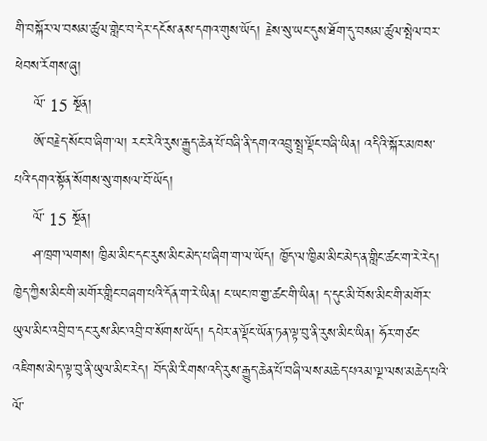གི་བསྐོར་ལ་བསམ་ཚུལ་གླེང་བ་དེར་དངོས་ནས་དགའ་གུས་ཡོད། རྗེས་སུ་ཡང་དུས་ཐོག་དུ་བསམ་ཚུལ་སྤེལ་བར་ཕེབས་རོགས་ཞུ།
    ལོ་ 15 སྔོན།
    ཨོ་བརྗེད་སོང་བ་ཞིག་ལ། རང་རེའི་རུས་རྒྱུད་ཆེན་པོ་བཞི་ནི་དགའ་འབྲུ་སྤྲ་ལྡོང་བཞི་ཡིན། འདིའི་སྐོར་མཁས་པའི་དགའ་སྟོན་སོགས་སུ་གསལ་བོ་ཡོད།
    ལོ་ 15 སྔོན།
    ཤ་ཁྲག་ལགས། ཁྱིམ་མིང་དང་རུས་མིང་མེད་པ་ཞིག་ག་ལ་ཡོད། ཁྱོད་ལ་ཁྱིམ་མིང་མེད་ན་གླིང་ཚང་ག་རེ་རེད། ཁྱེད་ཀྱིས་མིང་གི་མགོར་གླིང་བཞག་པའི་དོན་ག་རེ་ཡིན། ང་ཡང་ཁ་གྱ་ཚང་གི་ཡིན། ད་དུང་མི་བོས་མིང་གི་མགོར་ཡུལ་མིང་འབྲི་བ་དང་རུས་མིང་འབྲི་བ་སོགས་ཡོད། དཔེར་ན་ལྡོང་ཡོན་ཏན་ལྟ་བུ་ནི་རུས་མིང་ཡིན། ཧོར་གཙང་འཇིགས་མེད་ལྟ་བུ་ནི་ཡུལ་མིང་རེད། བོད་མི་རིགས་འདི་རུས་རྒྱུད་ཆེན་པོ་བཞི་ལས་མཆེད་པའམ་ལྔ་ལས་མཆེད་པའི་ལོ་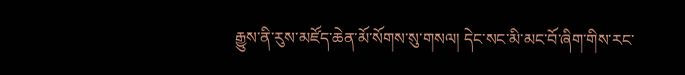རྒྱུས་ནི་རུས་མཛོད་ཆེན་མོ་སོགས་སུ་གསལ། དེང་སང་མི་མང་བོ་ཞིག་གིས་རང་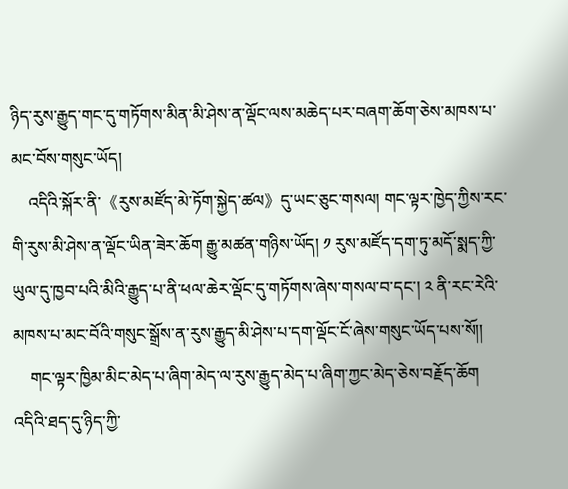ཉིད་རུས་རྒྱུད་གང་དུ་གཏོགས་མིན་མི་ཤེས་ན་ལྡོང་ལས་མཆེད་པར་བཞག་ཆོག་ཅེས་མཁས་པ་མང་བོས་གསུང་ཡོད།
    འདིའི་སྐོར་ནི་《རུས་མཛོད་མེ་ཏོག་སྐྱེད་ཚལ》དུ་ཡང་ཅུང་གསལ། གང་ལྟར་ཁྱེད་ཀྱིས་རང་གི་རུས་མི་ཤེས་ན་ལྡོང་ཡིན་ཟེར་ཆོག རྒྱུ་མཚན་གཉིས་ཡོད། ༡ རུས་མཛོད་དག་ཏུ་མདོ་སྨད་ཀྱི་ཡུལ་དུ་ཁྱབ་པའི་མིའི་རྒྱུད་པ་ནི་ཕལ་ཆེར་ལྡོང་དུ་གཏོགས་ཞེས་གསལ་བ་དང་། ༢ ནི་རང་རེའི་མཁས་པ་མང་བོའི་གསུང་སྒྲོས་ན་རུས་རྒྱུད་མི་ཤེས་པ་དག་ལྡོང་ངོ་ཞེས་གསུང་ཡོད་པས་སོ།།
    གང་ལྟར་ཁྱིམ་མིང་མེད་པ་ཞིག་མེད་ལ་རུས་རྒྱུད་མེད་པ་ཞིག་ཀྱང་མེད་ཅེས་བརྗོད་ཆོག འདིའི་ཐད་དུ་ཉིད་ཀྱི་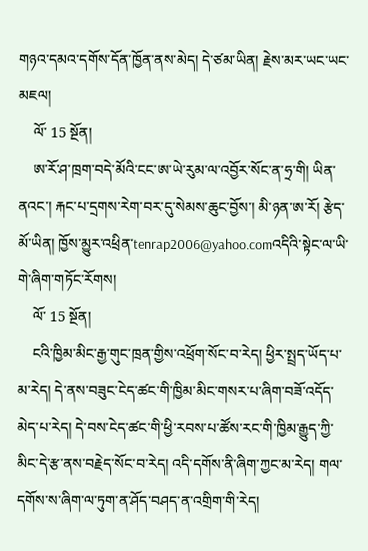གཉའ་དམའ་དགོས་དོན་ཁྱོན་ནས་མེད། དེ་ཙམ་ཡིན། རྗེས་མར་ཡང་ཡང་མཇལ།
    ལོ་ 15 སྔོན།
    ཨ་རོ་ཤ་ཁྲག་བདེ་མོའི་ངང་ཨ་ཡེ་རུམ་ལ་འབྱོར་སོང་ན་ཧྲ་གི། ཡིན་ནའང་། རྐང་པ་དྲགས་རེག་བར་དུ་སེམས་ཆུང་བྱོས་། མི་ཉན་ཨ་རོ། རྩེད་མོ་ཡིན། ཁྱོས་མྱུར་འཕྲིན་tenrap2006@yahoo.comའདིའི་སྟེང་ལ་ཡི་གེ་ཞིག་གཏོང་རོགས།
    ལོ་ 15 སྔོན།
    ངའི་ཁྱིམ་མིང་རྒྱ་གུང་ཁྲན་གྱིས་འཕྲོག་སོང་བ་རེད། ཕྱིར་སྤྲད་ཡོད་པ་མ་རེད། དེ་ནས་བཟུང་ངེད་ཚང་གི་ཁྱིམ་མིང་གསར་པ་ཞིག་བཟོ་འདོད་མེད་པ་རེད། དེ་བས་ངེད་ཚང་གི་ཕྱི་རབས་པ་ཚོས་རང་གི་ཁྱིམ་རྒྱུད་ཀྱི་མིང་དེ་རྩ་ནས་བརྗེད་སོང་བ་རེད། འདི་དགོས་ནི་ཞིག་ཀྱང་མ་རེད། གལ་དགོས་ས་ཞིག་ལ་ཏུག་ན་ཤོད་བཤད་ན་འགྲིག་གི་རེད།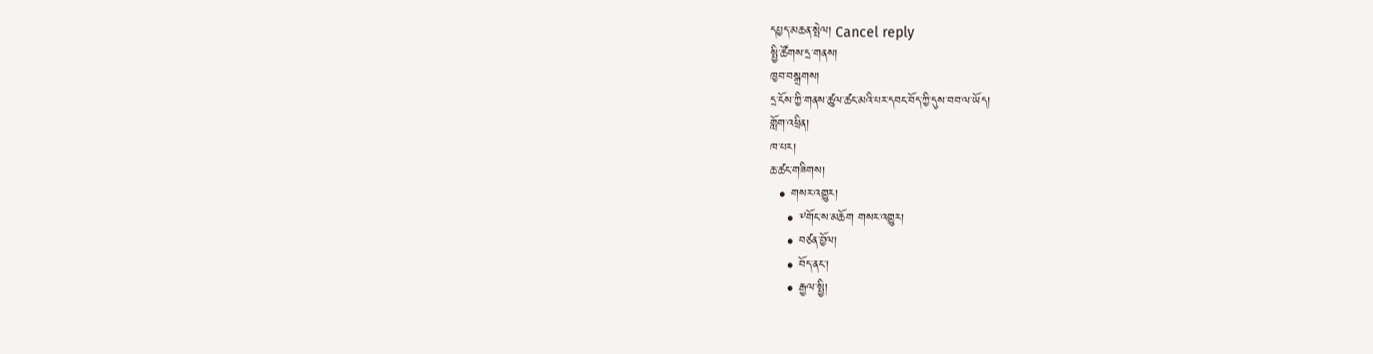དཔྱད་མཆན་སྤེལ། Cancel reply
སྤྱི་ཚོགས་དྲ་གནས།
ཁྱབ་བསྒྲགས།
དྲ་ངོས་ཀྱི་གནས་ཚུལ་ཚང་མའི་པར་དབང་བོད་ཀྱི་དུས་བབ་ལ་ཡོད།
གློག་འཕྲིན།
ཁ་པར།
ཆ་ཚང་གཟིགས།
  • གསར་འགྱུར།
    • ༸གོང་ས་མཆོག གསར་འགྱུར།
    • བཙན་བྱོལ།
    • བོད་ནང་།
    • རྒྱལ་སྤྱི།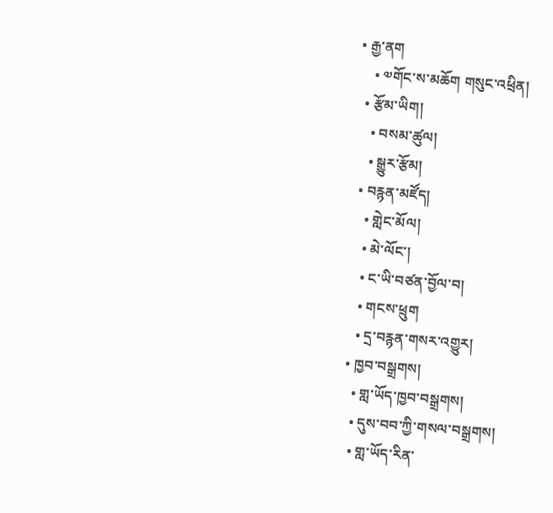• རྒྱ་ནག
    • ༧གོང་ས་མཆོག གསུང་འཕྲིན།
  • རྩོམ་ཡིག།
    • བསམ་ཚུལ།
    • སྒྱུར་རྩོམ།
  • བརྙན་མཛོད།
    • གླེང་མོལ།
    • མེ་ལོང་།
    • ང་ཡི་བཙན་བྱོལ་བ།
    • གངས་ཕྲུག
    • དྲ་བརྙན་གསར་འགྱུར།
  • ཁྱབ་བསྒྲགས།
    • གླ་ཡོད་ཁྱབ་བསྒྲགས།
    • དུས་བབ་ཀྱི་གསལ་བསྒྲགས།
    • གླ་ཡོད་རིན་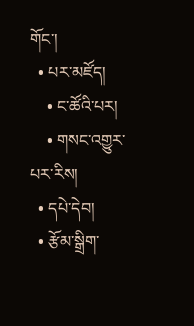གོང་།
  • པར་མཛོད།
    • ང་ཚོའི་པར།
    • གསང་འགྱུར་པར་རིས།
  • དཔེ་དེབ།
  • རྩོམ་སྒྲིག་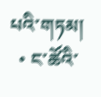པའི་གཏམ།
  • ང་ཚོའི་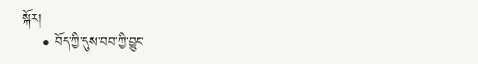སྐོར།
    • བོད་ཀྱི་དུས་བབ་ཀྱི་བྱུང་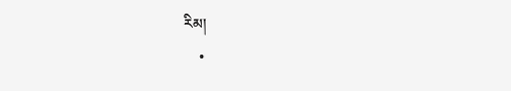རིམ།
    •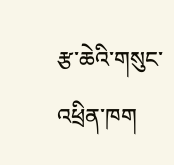རྩ་ཆེའི་གསུང་འཕྲིན་ཁག